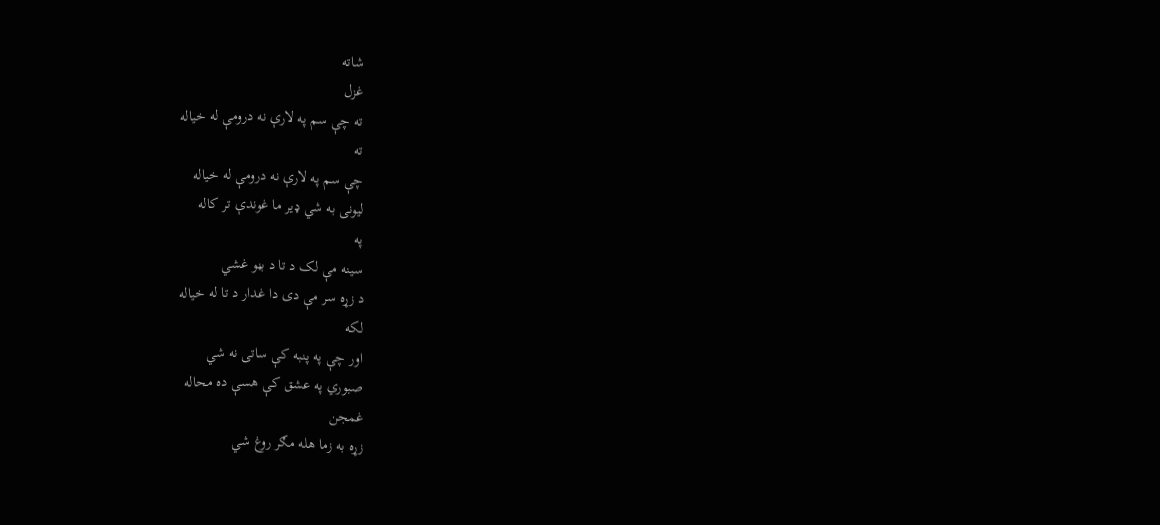شاته
غزل
ته چې سم په لارې نه درومې له خياله
ته
چې سم په لارې نه درومې له خياله
ليونی به شي ډير ما غوندې تر کاله
په
سينه مې لک د تا د بڼو غشي
د زړه سر مې دی دا غدار د تا له خياله
لکه
اور چې په پنبه کې ساتی نه شي
صبوري په عشق کې هسې ده محاله
غمجن
زړه به زما هله مګر روغ شي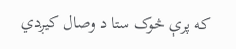که پرې څوک ستا د وصال کيږدي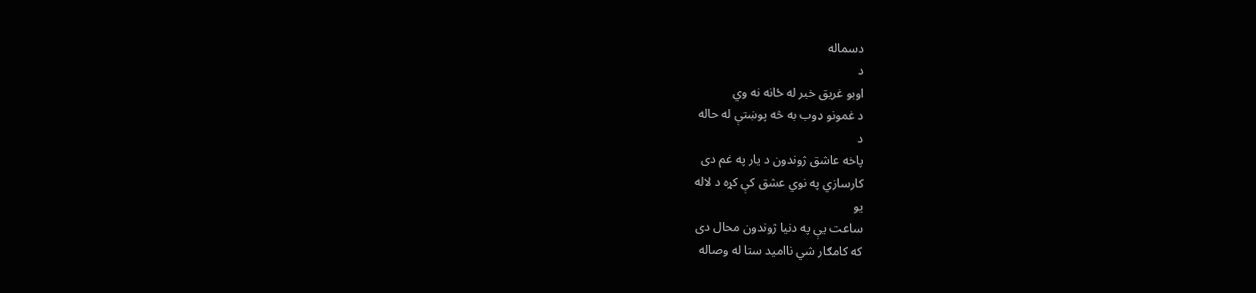دسماله
د
اوبو غريق خبر له ځانه نه وي
د غمونو ډوب به څه پوښتې له حاله
د
پاخه عاشق ژوندون د يار په غم دی
کارسازي په نوي عشق کې کړه د لاله
يو
ساعت يې په دنيا ژوندون محال دی
که کامګار شي نااميد ستا له وصاله